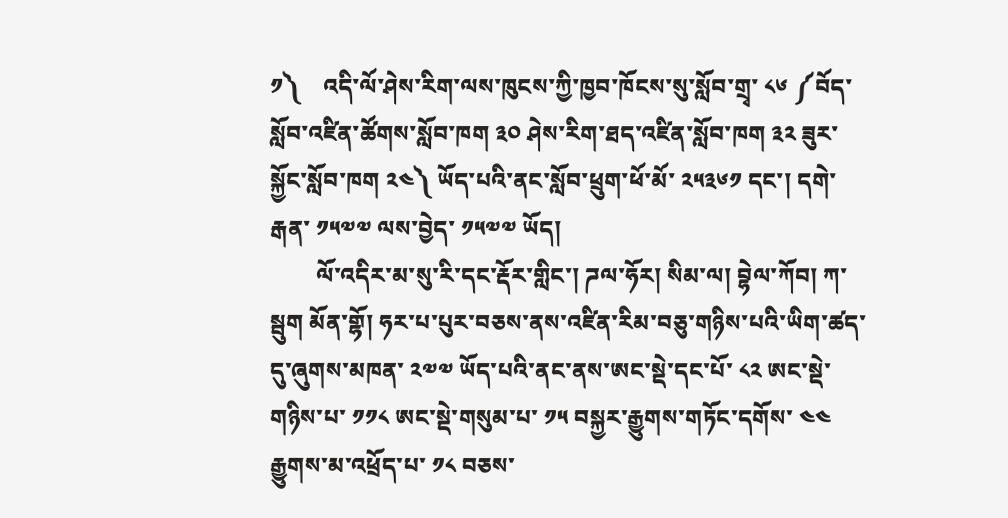༡༽    འདི་ལོ་ཤེས་རིག་ལས་ཁུངས་ཀྱི་ཁྱབ་ཁོངས་སུ་སློབ་གྲྭ་ ༨༦ ༼བོད་སློབ་འཛིན་ཚོགས་སློབ་ཁག ༣༠ ཤེས་རིག་ཐད་འཛིན་སློབ་ཁག ༣༢ ཟུར་སྐྱོང་སློབ་ཁག ༢༤༽ ཡོད་པའི་ནང་སློབ་ཕྲུག་ཕོ་མོ་ ༢༥༣༦༡ དང་། དགེ་རྒན་ ༡༥༧༧ ལས་བྱེད་ ༡༥༧༧ ཡོད།
        ལོ་འདིར་མ་སུ་རི་དང་རྡོར་གླིང་། ཌལ་ཧོར། སིམ་ལ། བྷེལ་ཀོབ། ཀ་སྦུག མོན་གྷོ། ཧར་པ་པུར་བཅས་ནས་འཛིན་རིམ་བཅུ་གཉིས་པའི་ཡིག་ཚད་དུ་ཞུགས་མཁན་ ༢༧༧ ཡོད་པའི་ནང་ནས་ཨང་སྡེ་དང་པོ་ ༨༢ ཨང་སྡེ་གཉིས་པ་ ༡༡༨ ཨང་སྡེ་གསུམ་པ་ ༡༥ བསྐྱར་རྒྱུགས་གཏོང་དགོས་ ༤༤ རྒྱུགས་མ་འཕྲོད་པ་ ༡༨ བཅས་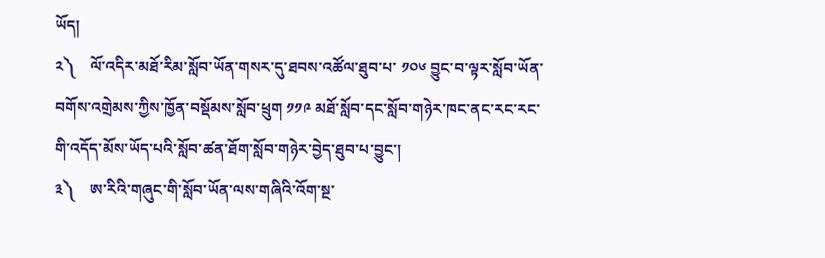ཡོད།
༢༽    ལོ་འདིར་མཐོ་རིམ་སློབ་ཡོན་གསར་དུ་ཐབས་འཚོལ་ཐུབ་པ་ ༡༠༦ བྱུང་བ་ལྟར་སློབ་ཡོན་བགོས་འགྲེམས་ཀྱིས་ཁྱོན་བསྡོམས་སློབ་ཕྲུག ༡༡༩ མཐོ་སློབ་དང་སློབ་གཉེར་ཁང་ནང་རང་རང་གི་འདོད་མོས་ཡོད་པའི་སློབ་ཚན་ཐོག་སློབ་གཉེར་བྱེད་ཐུབ་པ་བྱུང་།
༣༽    ཨ་རིའི་གཞུང་གི་སློབ་ཡོན་ལས་གཞིའི་འོག་སྔ་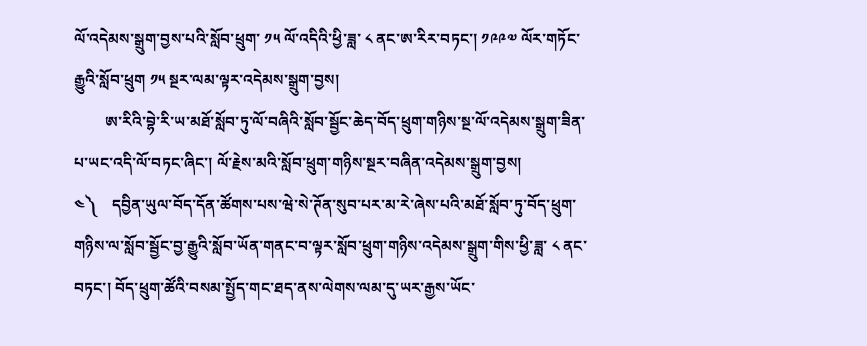ལོ་འདེམས་སྒྲུག་བྱས་པའི་སློབ་ཕྲུག་ ༡༥ ལོ་འདིའི་ཕྱི་ཟླ་ ༨ ནང་ཨ་རིར་བཏང་། ༡༩༩༧ ལོར་གཏོང་རྒྱུའི་སློབ་ཕྲུག ༡༥ སྔར་ལམ་ལྟར་འདེམས་སྒྲུག་བྱས།
        ཨ་རིའི་བྷེ་རི་ཡ་མཐོ་སློབ་ཏུ་ལོ་བཞིའི་སློབ་སྦྱོང་ཆེད་བོད་ཕྲུག་གཉིས་སྔ་ལོ་འདེམས་སྒྲུག་ཟིན་པ་ཡང་འདི་ལོ་བཏང་ཞིང་། ལོ་རྗེས་མའི་སློབ་ཕྲུག་གཉིས་སྔར་བཞིན་འདེམས་སྒྲུག་བྱས།
༤༽    དབྱིན་ཡུལ་བོད་དོན་ཚོགས་པས་ཝེ་སེ་ཊོན་སུབ་པར་མ་རེ་ཞེས་པའི་མཐོ་སློབ་ཏུ་བོད་ཕྲུག་གཉིས་ལ་སློབ་སྦྱོང་བྱ་རྒྱུའི་སློབ་ཡོན་གནང་བ་ལྟར་སློབ་ཕྲུག་གཉིས་འདེམས་སྒྲུག་གིས་ཕྱི་ཟླ་ ༨ ནང་བཏང་། བོད་ཕྲུག་ཚོའི་བསམ་སྤྱོད་གང་ཐད་ནས་ལེགས་ལམ་དུ་ཡར་རྒྱས་ཡོང་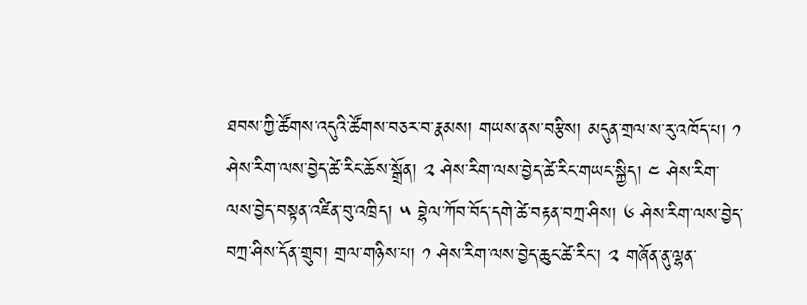ཐབས་ཀྱི་ཚོགས་འདུའི་ཚོགས་བཅར་བ་རྣམས། གཡས་ནས་བརྩིས། མདུན་གྲལ་ས་རུ་འཁོད་པ། ༡ ཤེས་རིག་ལས་བྱེད་ཚེ་རིང་ཆོས་སྒྲོན། ༢ ཤེས་རིག་ལས་བྱེད་ཚེ་རིང་གཡང་སྐྱིད། ༤ ཤེས་རིག་ལས་བྱེད་བསྟན་འཛིན་བུ་འཁྲིད། ༥ བྷེལ་ཀོབ་བོད་དགེ་ཚེ་བརྟན་བཀྲ་ཤིས། ༦ ཤེས་རིག་ལས་བྱེད་བཀྲ་ཤིས་དོན་གྲུབ། གྲལ་གཉིས་པ། ༡ ཤེས་རིག་ལས་བྱེད་ཆུང་ཚེ་རིང་། ༢ གཞོན་ནུ་ལྷན་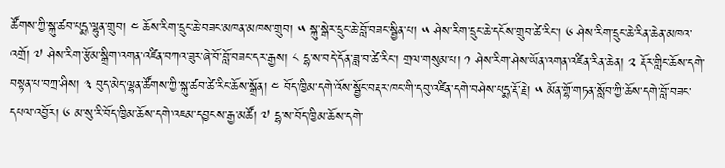ཚོགས་ཀྱི་སྐུ་ཚབ་པདྨ་ལྷུན་གྲུབ། ༤ ཆོས་རིག་དྲུང་ཆེ་བཟང་མཁན་མཁས་གྲུབ། ༥ སྐུ་སྒེར་དྲུང་ཆེ་བློ་བཟང་སྦྱིན་པ། ༥ ཤེས་རིག་དྲུང་ཆེ་དངོས་གྲུབ་ཚེ་རིང་། ༦ ཤེས་རིག་དྲུང་ཆེ་རིན་ཆེན་མཁའ་འགྲོ། ༧ ཤེས་རིག་རྩོམ་སྒྲིག་འགན་འཛིན་བཀའ་ཟུར་ཞེ་བོ་བློ་བཟང་དར་རྒྱས། ༨ དྷ་ས་བདེ་དོན་ཟླ་བ་ཚེ་རིང་། གྲལ་གསུམ་པ། ༡ ཤེས་རིག་ཤེས་ཡོན་འགན་འཛིན་རིན་ཆེན། ༢ རྡོར་གླིང་ཆོས་དགེ་བསྟན་པ་བཀྲ་ཤིས། ༣ བུད་མེད་ལྷན་ཚོགས་ཀྱི་སྐུ་ཚབ་ཚེ་རིང་ཆོས་སྒྲོན། ༤ བོད་ཁྱིམ་དགེ་འོས་སྦྱོང་བརྡར་ཁང་གི་དབུ་འཛིན་དགེ་བཤེས་པདྨ་རྡོ་རྗེ། ༥ མོན་གྷོ་གཏན་སློབ་ཀྱི་ཆོས་དགེ་བློ་བཟང་དཔལ་འབྱོར། ༦ མ་སུ་རི་བོད་ཁྱིམ་ཆོས་དགེ་འཇམ་དབྱངས་རྒྱ་མཚོ། ༧ དྷ་ས་བོད་ཁྱིམ་ཆོས་དགེ་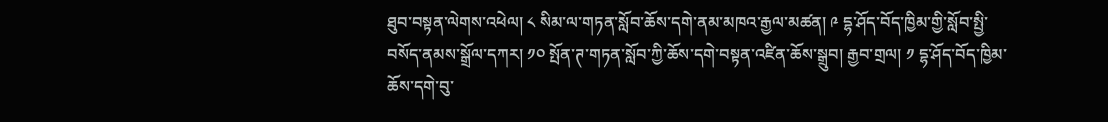ཐུབ་བསྟན་ལེགས་འཕེལ། ༨ སིམ་ལ་གཏན་སློབ་ཆོས་དགེ་ནམ་མཁའ་རྒྱལ་མཚན། ༩ དྷ་ཤོད་བོད་ཁྱིམ་གྱི་སློབ་སྤྱི་བསོད་ནམས་སྒྲོལ་དཀར། ༡༠ སྤོན་ཊ་གཏན་སློབ་ཀྱི་ཆོས་དགེ་བསྟན་འཛིན་ཆོས་སྒྲུབ། རྒྱབ་གྲལ། ༡ དྷ་ཤོད་བོད་ཁྱིམ་ཆོས་དགེ་བུ་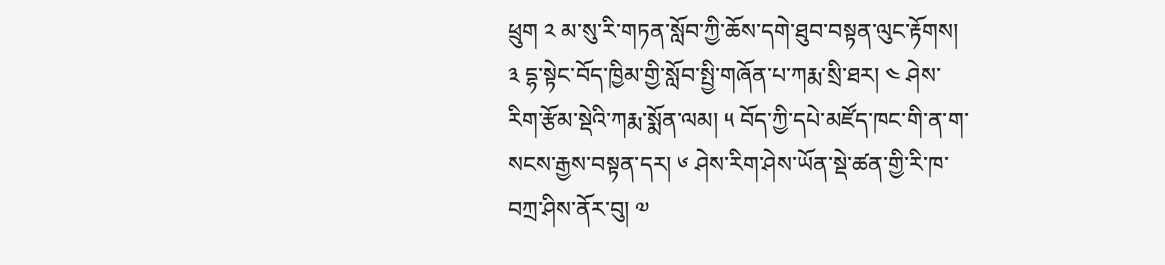ཕྲུག ༢ མ་སུ་རི་གཏན་སློབ་ཀྱི་ཆོས་དགེ་ཐུབ་བསྟན་ལུང་རྟོགས། ༣ དྷ་སྟེང་བོད་ཁྱིམ་གྱི་སློབ་སྤྱི་གཞོན་པ་ཀརྨ་སྲི་ཐར། ༤ ཤེས་རིག་རྩོམ་སྡེའི་ཀརྨ་སྨོན་ལམ། ༥ བོད་ཀྱི་དཔེ་མཛོད་ཁང་གི་ན་ག་སངས་རྒྱས་བསྟན་དར། ༦ ཤེས་རིག་ཤེས་ཡོན་སྡེ་ཚན་གྱི་རི་ཁ་བཀྲ་ཤིས་ནོར་བུ། ༧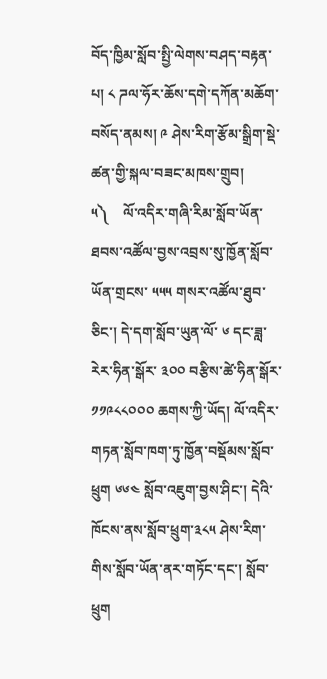བོད་ཁྱིམ་སློབ་སྤྱི་ལེགས་བཤད་བརྟན་པ། ༨ ཌལ་ཧོར་ཆོས་དགེ་དཀོན་མཆོག་བསོད་ནམས། ༩ ཤེས་རིག་རྩོམ་སྒྲིག་སྡེ་ཚན་གྱི་སྐལ་བཟང་མཁས་གྲུབ།
༥༽    ལོ་འདིར་གཞི་རིམ་སློབ་ཡོན་ཐབས་འཚོལ་བྱས་འབྲས་སུ་ཁྱོན་སློབ་ཡོན་གྲངས་ ༥༥༥ གསར་འཚོལ་ཐུབ་ཅིང་། དེ་དག་སློབ་ཡུན་ལོ་ ༦ དང་ཟླ་རེར་ཧིན་སྒོར་ ༣༠༠ བརྩིས་ཚེ་ཧིན་སྒོར་ ༡༡༩༨༨༠༠༠ ཆགས་ཀྱི་ཡོད། ལོ་འདིར་གཏན་སློབ་ཁག་ཏུ་ཁྱོན་བསྡོམས་སློབ་ཕྲུག ༦༦༤ སློབ་འཇུག་བྱས་ཤིང་། དེའི་ཁོངས་ནས་སློབ་ཕྲུག་༣༨༥ ཤེས་རིག་གིས་སློབ་ཡོན་ནར་གཏོང་དང་། སློབ་ཕྲུག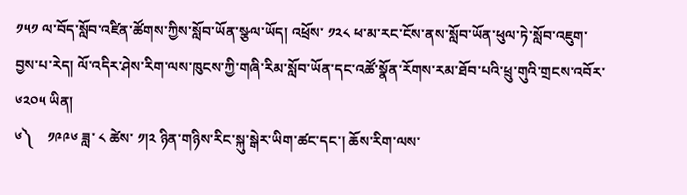༡༥༡ ལ་བོད་སློབ་འཛིན་ཚོགས་ཀྱིས་སློབ་ཡོན་སྩལ་ཡོད། འཕྲོས་ ༡༢༨ ཕ་མ་རང་ངོས་ནས་སློབ་ཡོན་ཕུལ་ཏེ་སློབ་འཇུག་བྱས་པ་རེད། ལོ་འདིར་ཤེས་རིག་ལས་ཁུངས་ཀྱི་གཞི་རིམ་སློབ་ཡོན་དང་འཚོ་སྣོན་རོགས་རམ་ཐོབ་པའི་ཕྲུ་གུའི་གྲངས་འབོར་ ༦༢༠༥ ཡིན།
༦༽    ༡༩༩༦ ཟླ་ ༨ ཚེས་ ༡།༢ ཉིན་གཉིས་རིང་སྐུ་སྒེར་ཡིག་ཚང་དང་། ཆོས་རིག་ལས་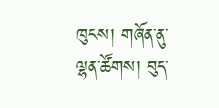ཁུངས། གཞོན་ནུ་ལྷན་ཚོགས། བུད་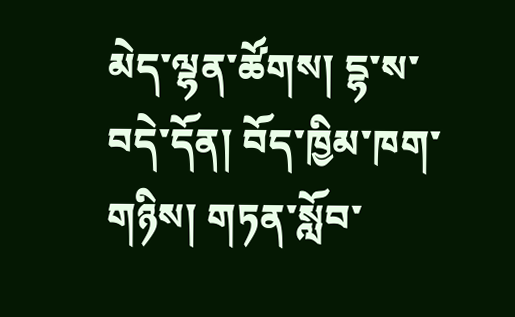མེད་ལྷན་ཚོགས། དྷ་ས་བདེ་དོན། བོད་ཁྱིམ་ཁག་གཉིས། གཏན་སློབ་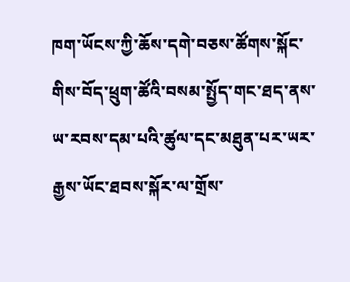ཁག་ཡོངས་ཀྱི་ཆོས་དགེ་བཅས་ཚོགས་སྐོང་གིས་བོད་ཕྲུག་ཚོའི་བསམ་སྤྱོད་གང་ཐད་ནས་ཡ་རབས་དམ་པའི་ཚུལ་དང་མཐུན་པར་ཡར་རྒྱས་ཡོང་ཐབས་སྐོར་ལ་གྲོས་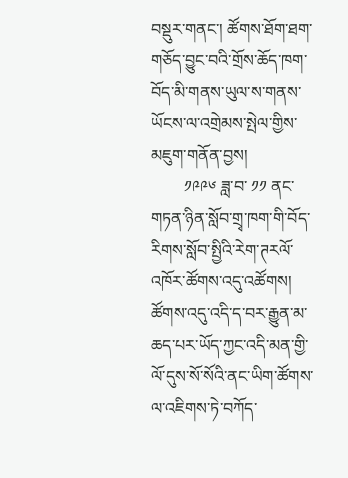བསྡུར་གནང་། ཚོགས་ཐོག་ཐག་གཅོད་བྱུང་བའི་གྲོས་ཆོད་ཁག་བོད་མི་གནས་ཡུལ་ས་གནས་ཡོངས་ལ་འགྲེམས་སྤེལ་གྱིས་མཇུག་གནོན་བྱས།
        ༡༩༩༦ ཟླ་བ་ ༡༡ ནང་གཏན་ཉིན་སློབ་གྲྭ་ཁག་གི་བོད་རིགས་སློབ་སྤྱིའི་རེག་ཊརལོ་འཁོར་ཚོགས་འདུ་འཚོགས། ཚོགས་འདུ་འདི་ད་བར་རྒྱུན་མ་ཆད་པར་ཡོད་ཀྱང་འདི་མན་གྱི་ལོ་དུས་སོ་སོའི་ནང་ཡིག་ཚོགས་ལ་འཇིགས་ཏེ་བཀོད་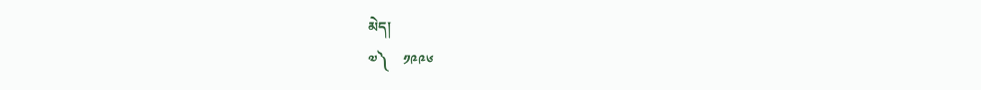མེད།
༧༽    ༡༩༩༦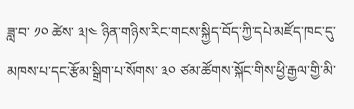ཟླ་བ་ ༡༠ ཚེས་ ༣།༤ ཉིན་གཉིས་རིང་གངས་སྐྱིད་བོད་ཀྱི་དཔེ་མཛོད་ཁང་དུ་མཁས་པ་དང་རྩོམ་སྒྲིག་པ་སོགས་ ༣༠ ཙམ་ཚོགས་སྐོང་གིས་ཕྱི་རྒྱལ་གྱི་མི་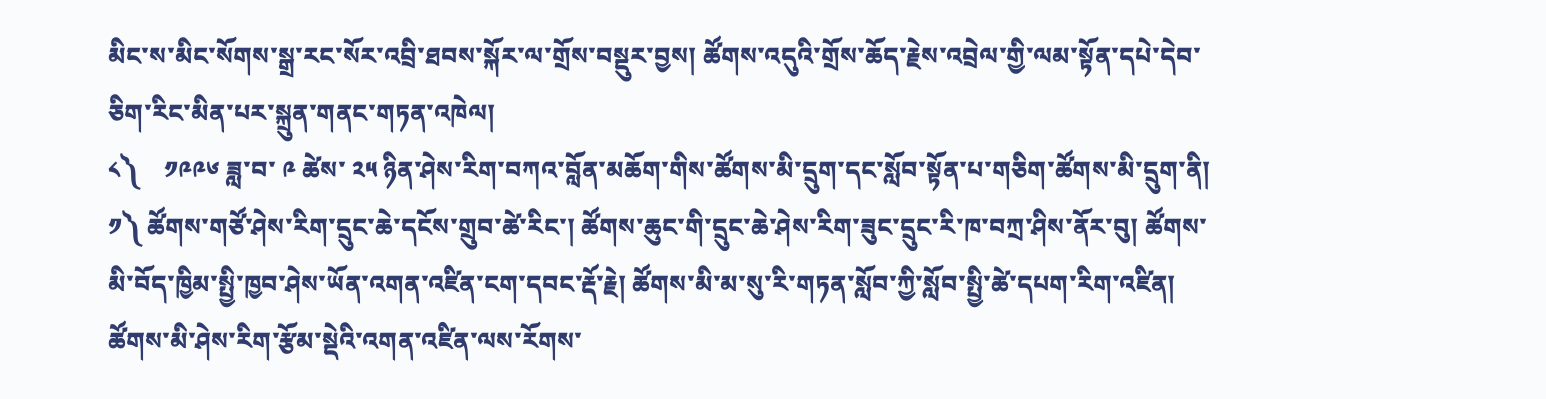མིང་ས་མིང་སོགས་སྒྲ་རང་སོར་འབྲི་ཐབས་སྐོར་ལ་གྲོས་བསྡུར་བྱས། ཚོགས་འདུའི་གྲོས་ཆོད་རྗེས་འབྲེལ་གྱི་ལམ་སྟོན་དཔེ་དེབ་ཅིག་རིང་མིན་པར་སྐྲུན་གནང་གཏན་འཁེལ།
༨༽    ༡༩༩༦ ཟླ་བ་ ༩ ཚེས་ ༢༥ ཉིན་ཤེས་རིག་བཀའ་བློན་མཆོག་གིས་ཚོགས་མི་དྲུག་དང་སློབ་སྟོན་པ་གཅིག་ཚོགས་མི་དྲུག་ནི། ༡༽ ཚོགས་གཙོ་ཤེས་རིག་དྲུང་ཆེ་དངོས་གྲུབ་ཚེ་རིང་། ཚོགས་ཆུང་གི་དྲུང་ཆེ་ཤེས་རིག་ཟུང་དྲུང་རི་ཁ་བཀྲ་ཤིས་ནོར་བུ། ཚོགས་མི་བོད་ཁྱིམ་སྤྱི་ཁྱབ་ཤེས་ཡོན་འགན་འཛིན་ངག་དབང་རྡོ་རྗེ། ཚོགས་མི་མ་སུ་རི་གཏན་སློབ་ཀྱི་སློབ་སྤྱི་ཚེ་དཔག་རིག་འཛིན། ཚོགས་མི་ཤེས་རིག་རྩོམ་སྡེའི་འགན་འཛིན་ལས་རོགས་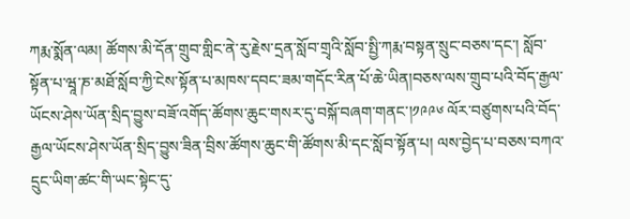ཀརྨ་སྨོན་ལམ། ཚོགས་མི་དོན་གྲུབ་གླིང་ནེ་རུ་རྗེས་དྲན་སློབ་གྲྭའི་སློབ་སྤྱི་ཀརྨ་བསྟན་སྲུང་བཅས་དང་། སློབ་སྟོན་པ་ཝཱ་ཎ་མཐོ་སློབ་ཀྱི་ངེས་སྟོན་པ་མཁས་དབང་ཟམ་གདོང་རིན་པོ་ཆེ་ཡིན།བཅས་ལས་གྲུབ་པའི་བོད་རྒྱལ་ཡོངས་ཤེས་ཡོན་སྲིད་བྱུས་བཟོ་འགོད་ཚོགས་ཆུང་གསར་དུ་བསྐོ་བཞག་གནང་།༡༩༩༦ ལོར་བཙུགས་པའི་བོད་རྒྱལ་ཡོངས་ཤེས་ཡོན་སྲིད་བྱུས་ཟིན་བྲིས་ཚོགས་ཆུང་གི་ཚོགས་མི་དང་སློབ་སྟོན་པ། ལས་བྱེད་པ་བཅས་བཀའ་དྲུང་ཡིག་ཚང་གི་ཡང་སྟེང་དུ་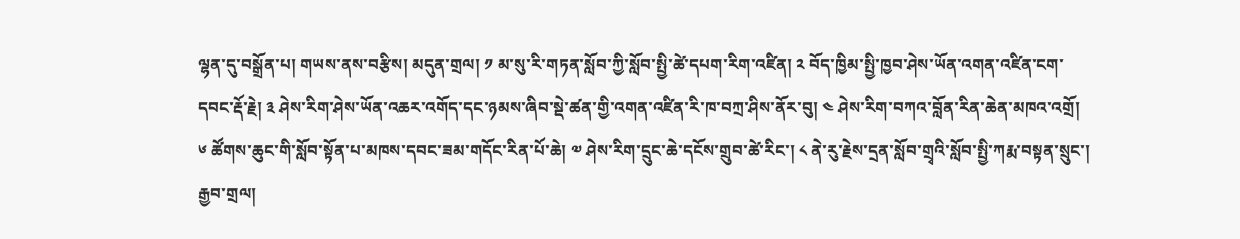ལྷན་དུ་བསྒྲོན་པ། གཡས་ནས་བརྩིས། མདུན་གྲལ། ༡ མ་སུ་རི་གཏན་སློབ་ཀྱི་སློབ་སྤྱི་ཚེ་དཔག་རིག་འཛིན། ༢ བོད་ཁྱིམ་སྤྱི་ཁྱབ་ཤེས་ཡོན་འགན་འཛིན་ངག་དབང་རྡོ་རྗེ། ༣ ཤེས་རིག་ཤེས་ཡོན་འཆར་འགོད་དང་ཉམས་ཞིབ་སྡེ་ཚན་གྱི་འགན་འཛིན་རི་ཁ་བཀྲ་ཤིས་ནོར་བུ། ༤ ཤེས་རིག་བཀའ་བློན་རིན་ཆེན་མཁའ་འགྲོ། ༦ ཚོགས་ཆུང་གི་སློབ་སྟོན་པ་མཁས་དབང་ཟམ་གདོང་རིན་པོ་ཆེ། ༧ ཤེས་རིག་དྲུང་ཆེ་དངོས་གྲུབ་ཚེ་རིང་། ༨ ནེ་རུ་རྗེས་དྲན་སློབ་གྲྭའི་སློབ་སྤྱི་ཀརྨ་བསྟན་སྲུང་། རྒྱབ་གྲལ།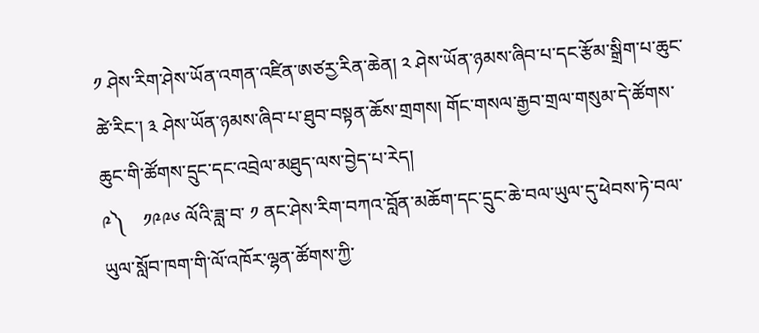༡ ཤེས་རིག་ཤེས་ཡོན་འགན་འཛིན་ཨཙརྱ་རིན་ཆེན། ༢ ཤེས་ཡོན་ཉམས་ཞིབ་པ་དང་རྩོམ་སྒྲིག་པ་ཆུང་ཚེ་རིང་། ༣ ཤེས་ཡོན་ཉམས་ཞིབ་པ་ཐུབ་བསྟན་ཆོས་གྲགས། གོང་གསལ་རྒྱབ་གྲལ་གསུམ་དེ་ཚོགས་ཆུང་གི་ཚོགས་དྲུང་དང་འབྲེལ་མཐུད་ལས་བྱེད་པ་རེད།
༩༽    ༡༩༩༦ ལོའི་ཟླ་བ་ ༡ ནང་ཤེས་རིག་བཀའ་བློན་མཆོག་དང་དྲུང་ཆེ་བལ་ཡུལ་དུ་ཕེབས་ཏེ་བལ་ཡུལ་སློབ་ཁག་གི་ལོ་འཁོར་ལྷན་ཚོགས་ཀྱི་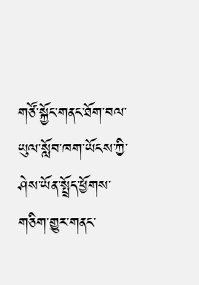གཙོ་སྐྱོང་གནང་ཐོག་བལ་ཡུལ་སློབ་ཁག་ཡོངས་ཀྱི་ཤེས་ཡོན་སྤྲོད་ཕྱོགས་གཅིག་གྱུར་གནང་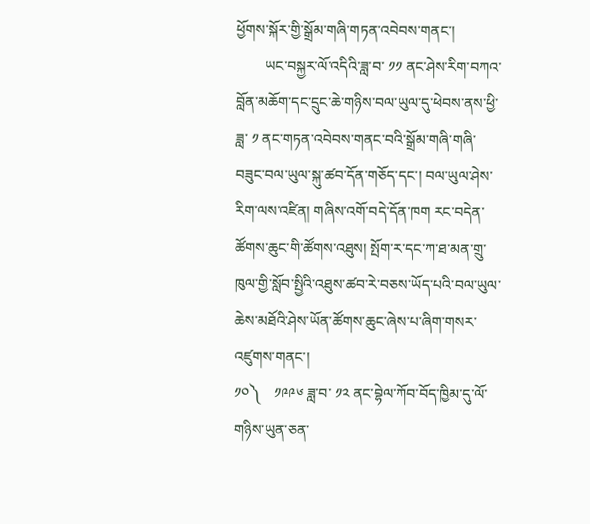ཕྱོགས་སྐོར་གྱི་སྒྲོམ་གཞི་གཏན་འབེབས་གནང་།
        ཡང་བསྐྱར་ལོ་འདིའི་ཟླ་བ་ ༡༡ ནང་ཤེས་རིག་བཀའ་བློན་མཆོག་དང་དྲུང་ཆེ་གཉིས་བལ་ཡུལ་དུ་ཕེབས་ནས་ཕྱི་ཟླ་ ༡ ནང་གཏན་འབེབས་གནང་བའི་སྒྲོམ་གཞི་གཞི་བཟུང་བལ་ཡུལ་སྐུ་ཚབ་དོན་གཅོད་དང་། བལ་ཡུལ་ཤེས་རིག་ལས་འཛིན། གཞིས་འགོ་བདེ་དོན་ཁག རང་བདེན་ཚོགས་ཆུང་གི་ཚོགས་འཐུས། སྤོག་ར་དང་ཀ་ཐ་མན་གྲུ་ཁུལ་གྱི་སློབ་སྤྱིའི་འཐུས་ཚབ་རེ་བཅས་ཡོད་པའི་བལ་ཡུལ་ཆེས་མཐོའི་ཤེས་ཡོན་ཚོགས་ཆུང་ཞེས་པ་ཞིག་གསར་འཛུགས་གནང་།
༡༠༽    ༡༩༩༦ ཟླ་བ་ ༡༢ ནང་བྷེལ་ཀོབ་བོད་ཁྱིམ་དུ་ལོ་གཉིས་ཡུན་ཅན་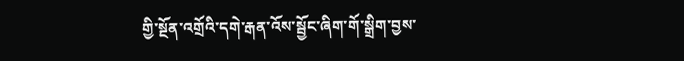གྱི་སྔོན་འགྲོའི་དགེ་རྒན་འོས་སྦྱོང་ཞིག་གོ་སྒྲིག་བྱས་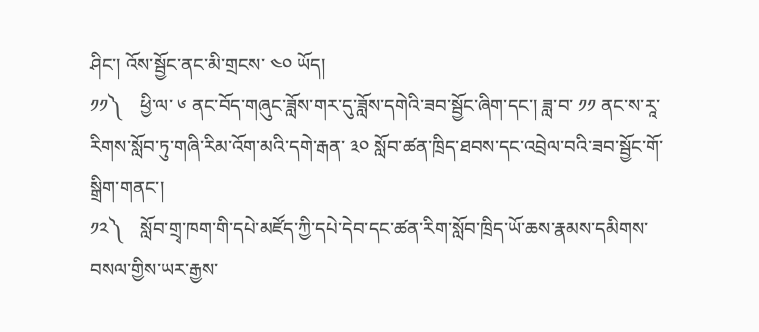ཤིང་། འོས་སྦྱོང་ནང་མི་གྲངས་ ༤༠ ཡོད།
༡༡༽    ཕྱི་ལ་ ༦ ནང་བོད་གཞུང་ཟློས་གར་དུ་ཟློས་དགེའི་ཟབ་སྦྱོང་ཞིག་དང་། ཟླ་བ་ ༡༡ ནང་ས་རཱ་རིགས་སློབ་ཏུ་གཞི་རིམ་འོག་མའི་དགེ་རྒན་ ༣༠ སློབ་ཚན་ཁྲིད་ཐབས་དང་འབྲེལ་བའི་ཟབ་སྦྱོང་གོ་སྒྲིག་གནང་།
༡༢༽    སློབ་གྲྭ་ཁག་གི་དཔེ་མཛོད་ཀྱི་དཔེ་དེབ་དང་ཚན་རིག་སློབ་ཁྲིད་ཡོ་ཆས་རྣམས་དམིགས་བསལ་གྱིས་ཡར་རྒྱས་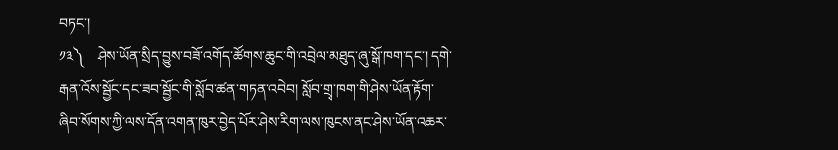བཏང་།
༡༣༽    ཤེས་ཡོན་སྲིད་བྱུས་བཟོ་འགོད་ཚོགས་ཆུང་གི་འབྲེལ་མཐུད་ཞུ་སྒོ་ཁག་དང་། དགེ་རྒན་འོས་སྦྱོང་དང་ཟབ་སྦྱོང་གི་སློབ་ཚན་གཏན་འབེབ། སློབ་གྲྭ་ཁག་གི་ཤེས་ཡོན་རྟོག་ཞིབ་སོགས་ཀྱི་ལས་དོན་འགན་ཁུར་བྱེད་པོར་ཤེས་རིག་ལས་ཁུངས་ནང་ཤེས་ཡོན་འཆར་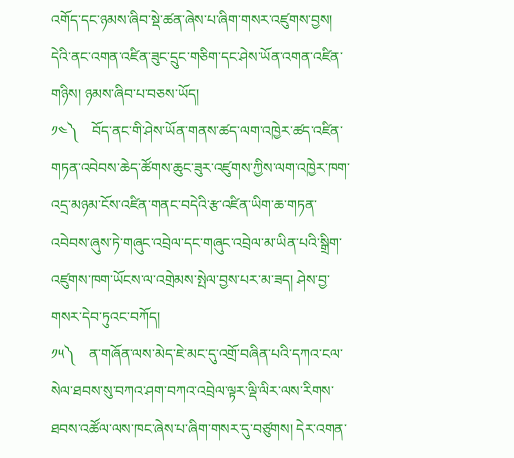འགོད་དང་ཉམས་ཞིབ་སྡེ་ཚན་ཞེས་པ་ཞིག་གསར་འཛུགས་བྱས། དེའི་ནང་འགན་འཛིན་ཟུང་དྲུང་གཅིག་དང་ཤེས་ཡོན་འགན་འཛིན་གཉིས། ཉམས་ཞིབ་པ་བཅས་ཡོད།
༡༤༽    བོད་ནང་གི་ཤེས་ཡོན་གནས་ཚད་ལག་འཁྱེར་ཚད་འཛིན་གཏན་འབེབས་ཆེད་ཚོགས་ཆུང་ཟུར་འཛུགས་ཀྱིས་ལག་འཁྱེར་ཁག་འདྲ་མཉམ་ངོས་འཛིན་གནང་བདེའི་རྩ་འཛིན་ཡིག་ཆ་གཏན་འབེབས་ཞུས་ཏེ་གཞུང་འབྲེལ་དང་གཞུང་འབྲེལ་མ་ཡིན་པའི་སྒྲིག་འཛུགས་ཁག་ཡོངས་ལ་འགྲེམས་སྤེལ་བྱས་པར་མ་ཟད། ཤེས་བྱ་གསར་དེབ་ཏུའང་བཀོད།
༡༥༽    ན་གཞོན་ལས་མེད་ཇེ་མང་དུ་འགྲོ་བཞིན་པའི་དཀའ་ངལ་སེལ་ཐབས་སུ་བཀའ་ཤག་བཀའ་འབྲེལ་ལྟར་ལྡི་ལིར་ལས་རིགས་ཐབས་འཚོལ་ལས་ཁང་ཞེས་པ་ཞིག་གསར་དུ་བཙུགས། དེར་འགན་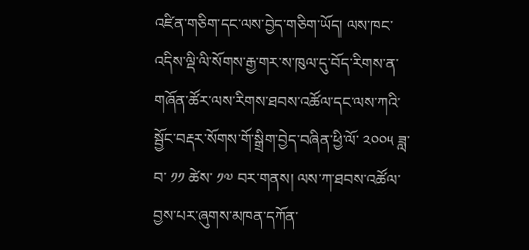འཛིན་གཅིག་དང་ལས་བྱེད་གཅིག་ཡོད། ལས་ཁང་འདིས་ལྡི་ལི་སོགས་རྒྱ་གར་ས་ཁུལ་དུ་བོད་རིགས་ན་གཞོན་ཚོར་ལས་རིགས་ཐབས་འཚོལ་དང་ལས་ཀའི་སྦྱོང་བརྡར་སོགས་གོ་སྒྲིག་བྱེད་བཞིན་ཕྱི་ལོ་ ༢༠༠༥ ཟླ་བ་ ༡༡ ཚེས་ ༡༧ བར་གནས། ལས་ཀ་ཐབས་འཚོལ་བྱས་པར་ཞུགས་མཁན་དཀོན་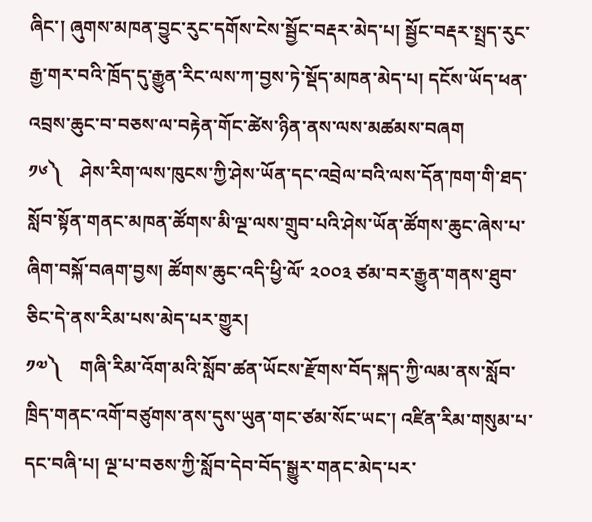ཞིང་། ཞུགས་མཁན་བྱུང་རུང་དགོས་ངེས་སྦྱོང་བརྡར་མེད་པ། སྦྱོང་བརྡར་སྤྲད་རུང་རྒྱ་གར་བའི་ཁྲོད་དུ་རྒྱུན་རིང་ལས་ཀ་བྱས་ཏེ་སྡོད་མཁན་མེད་པ། དངོས་ཡོད་ཕན་འབྲས་ཆུང་བ་བཅས་ལ་བརྟེན་གོང་ཚེས་ཉིན་ནས་ལས་མཚམས་བཞག
༡༦༽    ཤེས་རིག་ལས་ཁུངས་ཀྱི་ཤེས་ཡོན་དང་འབྲེལ་བའི་ལས་དོན་ཁག་གི་ཐད་སློབ་སྟོན་གནང་མཁན་ཚོགས་མི་ལྔ་ལས་གྲུབ་པའི་ཤེས་ཡོན་ཚོགས་ཆུང་ཞེས་པ་ཞིག་བསྐོ་བཞག་བྱས། ཚོགས་ཆུང་འདི་ཕྱི་ལོ་ ༢༠༠༣ ཙམ་བར་རྒྱུན་གནས་ཐུབ་ཅིང་དེ་ནས་རིམ་པས་མེད་པར་གྱུར།
༡༧༽    གཞི་རིམ་འོག་མའི་སློབ་ཚན་ཡོངས་རྫོགས་བོད་སྐད་ཀྱི་ལམ་ནས་སློབ་ཁྲིད་གནང་འགོ་བཙུགས་ནས་དུས་ཡུན་གང་ཙམ་སོང་ཡང་། འཛིན་རིམ་གསུམ་པ་དང་བཞི་པ། ལྔ་པ་བཅས་ཀྱི་སློབ་དེབ་བོད་སྒྱུར་གནང་མེད་པར་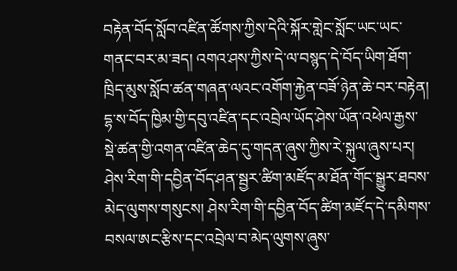བརྟེན་བོད་སློབ་འཛིན་ཚོགས་ཀྱིས་དེའི་སྐོར་གླེང་སློང་ཡང་ཡང་གནང་བར་མ་ཟད། འགའ་ཤས་ཀྱིས་དེ་ལ་བསྙད་དེ་བོད་ཡིག་ཐོག་ཁྲིད་མུས་སློབ་ཚན་གཞན་ལའང་འགོག་རྐྱེན་བཟོ་ཉེན་ཆེ་བར་བརྟེན། དྷ་ས་བོད་ཁྱིམ་གྱི་དབུ་འཛིན་དང་འབྲེལ་ཡོད་ཤེས་ཡོན་འཕེལ་རྒྱས་སྡེ་ཚན་གྱི་འགན་འཛིན་ཆེད་དུ་གདན་ཞུས་ཀྱིས་རེ་སྐུལ་ཞུས་པར། ཤེས་རིག་གི་དབྱིན་བོད་ཤན་སྦྱར་ཚིག་མཛོད་མ་ཐོན་གོང་སྒྱུར་ཐབས་མེད་ལུགས་གསུངས། ཤེས་རིག་གི་དབྱིན་བོད་ཚིག་མཛོད་དེ་དམིགས་བསལ་ཨང་རྩིས་དང་འབྲེལ་བ་མེད་ལུགས་ཞུས་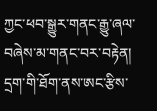ཀྱང་ཕབ་སྒྱུར་གནང་རྒྱུ་ཞལ་བཞེས་མ་གནང་བར་བརྟེན། དྲག་གི་ཐོག་ནས་ཨང་རྩིས་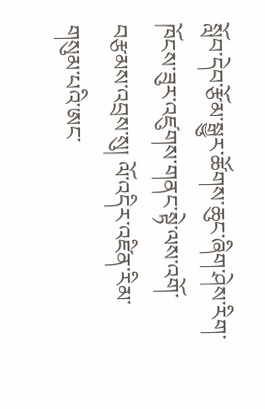སློབ་དེབ་རྩོམ་སྒྱུར་ཚོགས་ཆུང་ཞིག་ཤེས་རིག་ཁོངས་ཟུར་འཛུགས་གནང་སྟེ་ལས་འགོ་བརྩམས་འབྲས་སུ། ལོ་འདིར་འཛིན་རིམ་གསུམ་པའི་ཨང་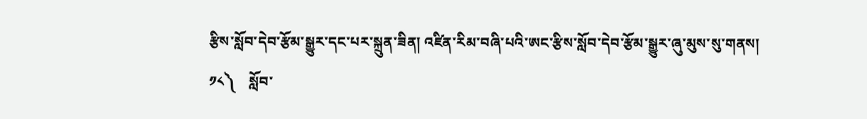རྩིས་སློབ་དེབ་རྩོམ་སྒྱུར་དང་པར་སྐྲུན་ཟིན། འཛིན་རིམ་བཞི་པའི་ཨང་རྩིས་སློབ་དེབ་རྩོམ་སྒྱུར་ཞུ་མུས་སུ་གནས།
༡༨༽    སློབ་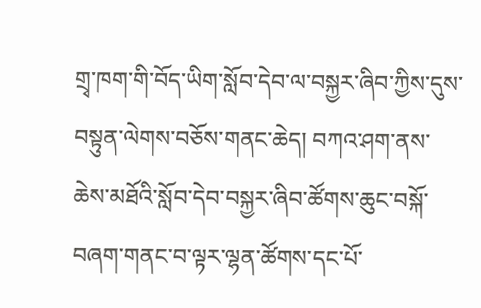གྲྭ་ཁག་གི་བོད་ཡིག་སློབ་དེབ་ལ་བསྐྱར་ཞིབ་ཀྱིས་དུས་བསྟུན་ལེགས་བཅོས་གནང་ཆེད། བཀའ་ཤག་ནས་ཆེས་མཐོའི་སློབ་དེབ་བསྐྱར་ཞིབ་ཚོགས་ཆུང་བསྐོ་བཞག་གནང་བ་ལྟར་ལྷན་ཚོགས་དང་པོ་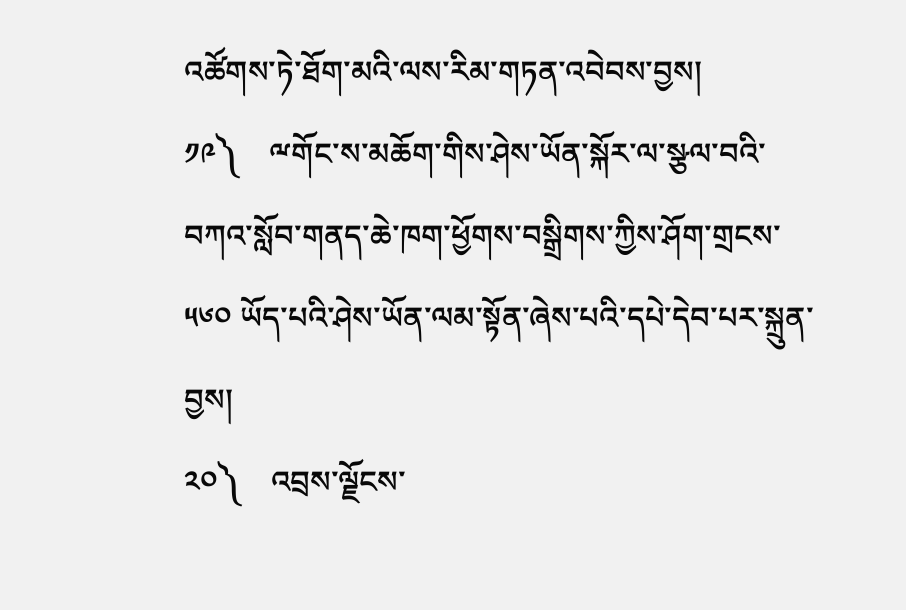འཚོགས་ཏེ་ཐོག་མའི་ལས་རིམ་གཏན་འབེབས་བྱས།
༡༩༽    ྋགོང་ས་མཆོག་གིས་ཤེས་ཡོན་སྐོར་ལ་སྩལ་བའི་བཀའ་སློབ་གནད་ཆེ་ཁག་ཕྱོགས་བསྒྲིགས་ཀྱིས་ཤོག་གྲངས་ ༥༦༠ ཡོད་པའི་ཤེས་ཡོན་ལམ་སྟོན་ཞེས་པའི་དཔེ་དེབ་པར་སྐྲུན་བྱས།
༢༠༽    འབྲས་ལྗོངས་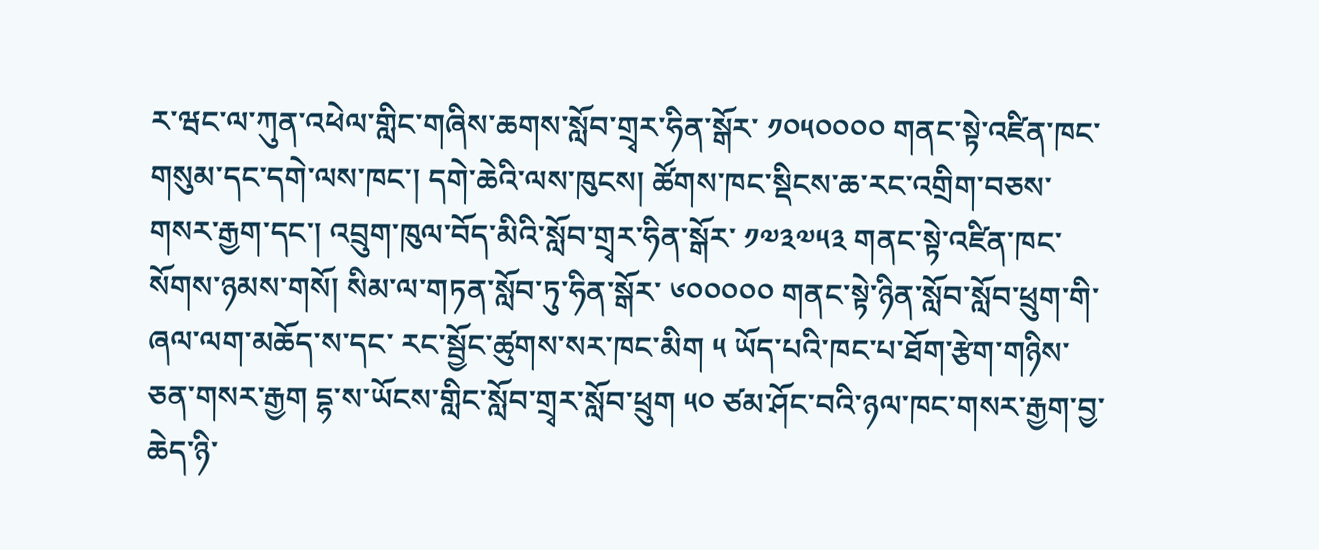ར་ཝང་ལ་ཀུན་འཕེལ་གླིང་གཞིས་ཆགས་སློབ་གྲྭར་ཧིན་སྒོར་ ༡༠༥༠༠༠༠ གནང་སྟེ་འཛིན་ཁང་གསུམ་དང་དགེ་ལས་ཁང་། དགེ་ཆེའི་ལས་ཁུངས། ཚོགས་ཁང་སྡིངས་ཆ་རང་འགྲིག་བཅས་གསར་རྒྱག་དང་། འབྲུག་ཁུལ་བོད་མིའི་སློབ་གྲྭར་ཧིན་སྒོར་ ༡༧༣༧༥༣ གནང་སྟེ་འཛིན་ཁང་སོགས་ཉམས་གསོ། སིམ་ལ་གཏན་སློབ་ཏུ་ཧིན་སྒོར་ ༦༠༠༠༠༠ གནང་སྟེ་ཉིན་སློབ་སློབ་ཕྲུག་གི་ཞལ་ལག་མཆོད་ས་དང་ རང་སྦྱོང་ཚུགས་སར་ཁང་མིག ༥ ཡོད་པའི་ཁང་པ་ཐོག་རྩེག་གཉིས་ཅན་གསར་རྒྱག དྷ་ས་ཡོངས་གླིང་སློབ་གྲྭར་སློབ་ཕྲུག ༥༠ ཙམ་ཤོང་བའི་ཉལ་ཁང་གསར་རྒྱག་བྱ་ཆེད་ཉི་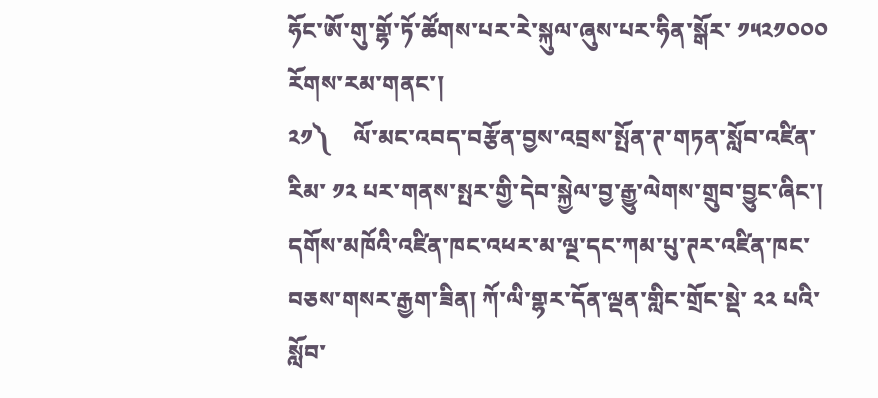ཧོང་ཨོ་གུ་གྷོ་ཏོ་ཚོགས་པར་རེ་སྐུལ་ཞུས་པར་ཧིན་སྒོར་ ༡༥༢༡༠༠༠ རོགས་རམ་གནང་།
༢༡༽    ལོ་མང་འབད་བརྩོན་བྱས་འབྲས་སྤོན་ཊ་གཏན་སློབ་འཛིན་རིམ་ ༡༢ པར་གནས་སྤར་གྱི་དེབ་སྐྱེལ་བྱ་རྒྱུ་ལེགས་གྲུབ་བྱུང་ཞིང་། དགོས་མཁོའི་འཛིན་ཁང་འཕར་མ་ལྔ་དང་ཀམ་པུ་ཊར་འཛིན་ཁང་བཅས་གསར་རྒྱག་ཟིན། ཀོ་ལི་གྷར་དོན་ལྡན་གླིང་གྲོང་སྡེ་ ༢༢ པའི་སློབ་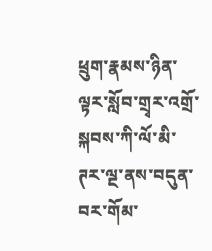ཕྲུག་རྣམས་ཉིན་ལྟར་སློབ་གྲྭར་འགྲོ་སྐབས་ཀི་ལོ་མི་ཊར་ལྔ་ནས་བདུན་བར་གོམ་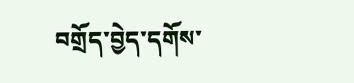བགྲོད་བྱེད་དགོས་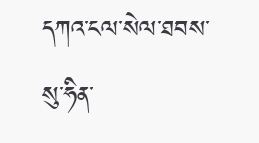དཀའ་ངལ་སེལ་ཐབས་སུ་ཧིན་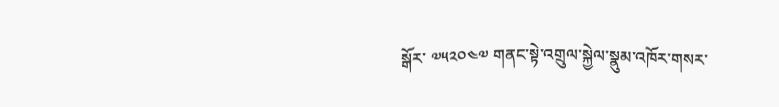སྒོར་ ༧༥༢༠༤༧ གནང་སྟེ་འགྲུལ་སྐྱེལ་སྣུམ་འཁོར་གསར་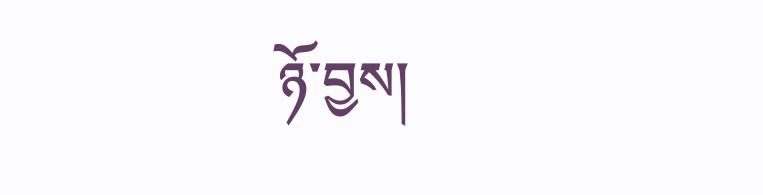ཉོ་བྱས།